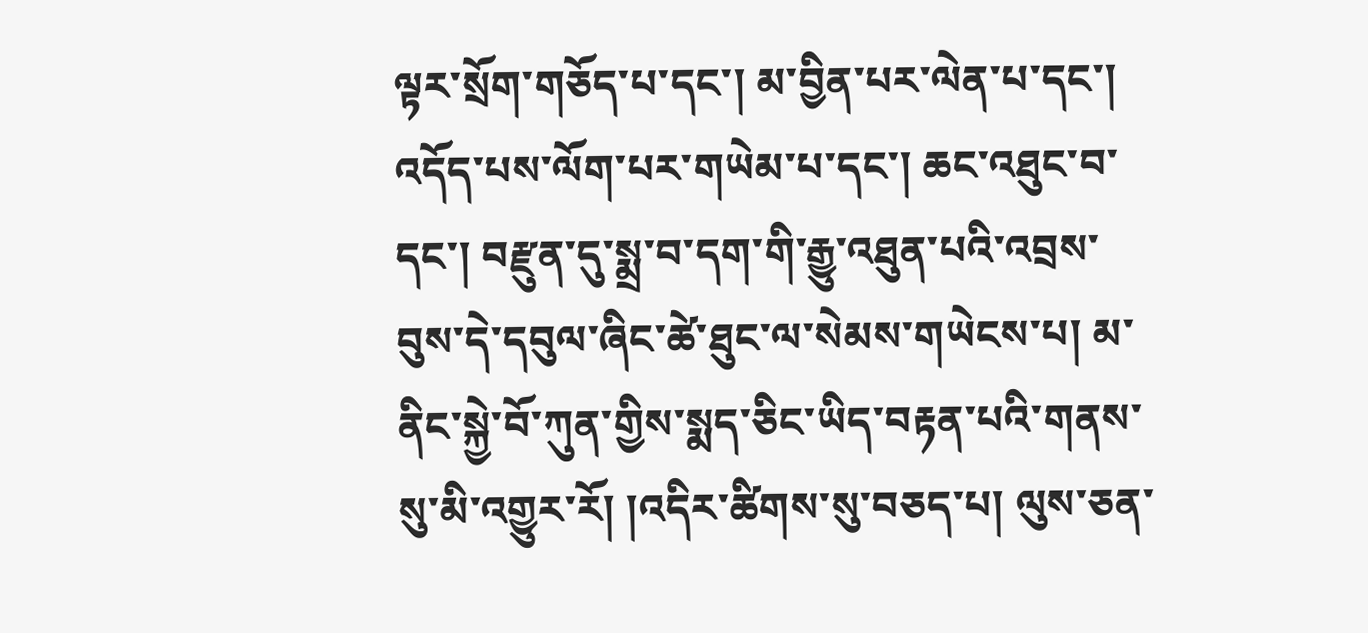ལྟར་སྲོག་གཅོད་པ་དང་། མ་བྱིན་པར་ལེན་པ་དང་། འདོད་པས་ལོག་པར་གཡེམ་པ་དང་། ཆང་འཐུང་བ་དང་། བརྫུན་དུ་སྨྲ་བ་དག་གི་རྒྱུ་འཐུན་པའི་འབྲས་བུས་དེ་དབུལ་ཞིང་ཚེ་ཐུང་ལ་སེམས་གཡེངས་པ། མ་ནིང་སྐྱེ་བོ་ཀུན་གྱིས་སྨད་ཅིང་ཡིད་བརྟན་པའི་གནས་སུ་མི་འགྱུར་རོ། །འདིར་ཚིགས་སུ་བཅད་པ། ལུས་ཅན་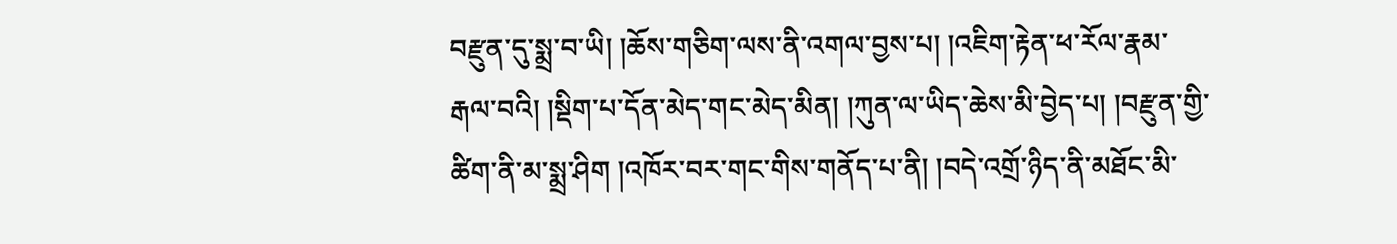བརྫུན་དུ་སྨྲ་བ་ཡི། །ཆོས་གཅིག་ལས་ནི་འགལ་བྱས་པ། །འཇིག་རྟེན་ཕ་རོལ་རྣམ་རྒལ་བའི། །སྡིག་པ་དོན་མེད་གང་མེད་མིན། །ཀུན་ལ་ཡིད་ཆེས་མི་བྱེད་པ། །བརྫུན་གྱི་ཚིག་ནི་མ་སྨྲ་ཤིག །འཁོར་བར་གང་གིས་གནོད་པ་ནི། །བདེ་འགྲོ་ཉིད་ནི་མཐོང་མི་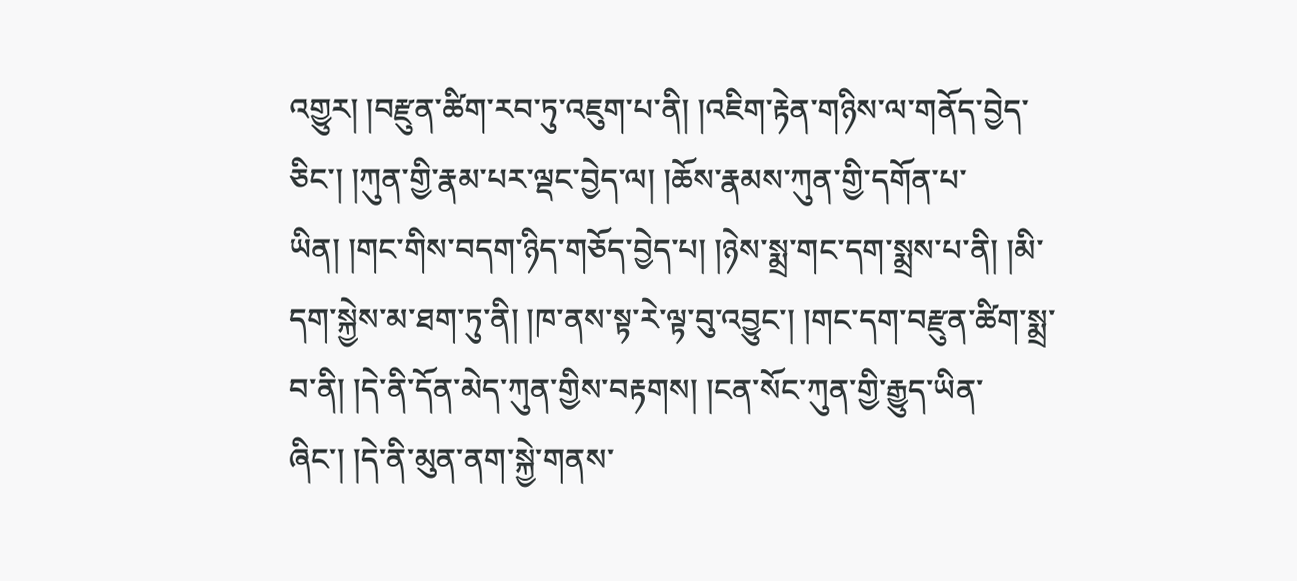འགྱུར། །བརྫུན་ཚིག་རབ་ཏུ་འཇུག་པ་ནི། །འཇིག་རྟེན་གཉིས་ལ་གནོད་བྱེད་ཅིང་། །ཀུན་གྱི་རྣམ་པར་ལྡང་བྱེད་ལ། །ཆོས་རྣམས་ཀུན་གྱི་དགོན་པ་ཡིན། །གང་གིས་བདག་ཉིད་གཅོད་བྱེད་པ། །ཉེས་སྨྲ་གང་དག་སྨྲས་པ་ནི། །མི་དག་སྐྱེས་མ་ཐག་ཏུ་ནི། །ཁ་ནས་སྟ་རེ་ལྟ་བུ་འབྱུང་། །གང་དག་བརྫུན་ཚིག་སྨྲ་བ་ནི། །དེ་ནི་དོན་མེད་ཀུན་གྱིས་བརྟགས། །ངན་སོང་ཀུན་གྱི་རྒྱུད་ཡིན་ཞིང་། །དེ་ནི་མུན་ནག་སྐྱེ་གནས་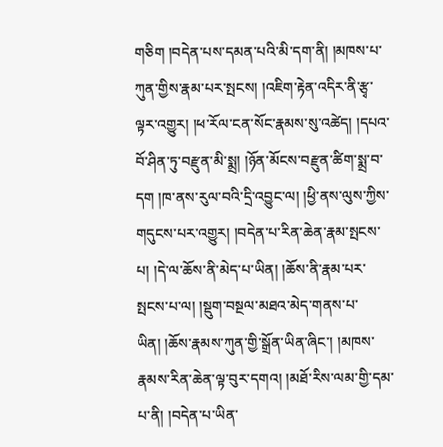གཅིག །བདེན་པས་དམན་པའི་མི་དག་ནི། །མཁས་པ་ཀུན་གྱིས་རྣམ་པར་སྤངས། །འཇིག་རྟེན་འདིར་ནི་རྩྭ་ལྟར་འགྱུར། །ཕ་རོལ་ངན་སོང་རྣམས་སུ་འཚེད། །དཔའ་བོ་ཤིན་ཏུ་བརྫུན་མི་སྨྲ། །ཉོན་མོངས་བརྫུན་ཚིག་སྨྲ་བ་དག །ཁ་ནས་རུལ་བའི་དྲི་འབྱུང་ལ། །ཕྱི་ནས་ལུས་ཀྱིས་གདུངས་པར་འགྱུར། །བདེན་པ་རིན་ཆེན་རྣམ་སྤངས་པ། །དེ་ལ་ཆོས་ནི་མེད་པ་ཡིན། །ཆོས་ནི་རྣམ་པར་སྤངས་པ་ལ། །སྡུག་བསྔལ་མཐའ་མེད་གནས་པ་ཡིན། །ཆོས་རྣམས་ཀུན་གྱི་སྒྲོན་ཡིན་ཞིང་། །མཁས་རྣམས་རིན་ཆེན་ལྟ་བུར་དགའ། །མཐོ་རིས་ལམ་གྱི་དམ་པ་ནི། །བདེན་པ་ཡིན་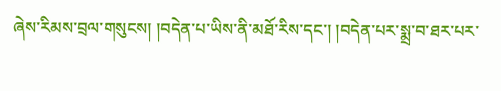ཞེས་རིམས་བྲལ་གསུངས། །བདེན་པ་ཡིས་ནི་མཐོ་རིས་དང་། །བདེན་པར་སྨྲ་བ་ཐར་པར་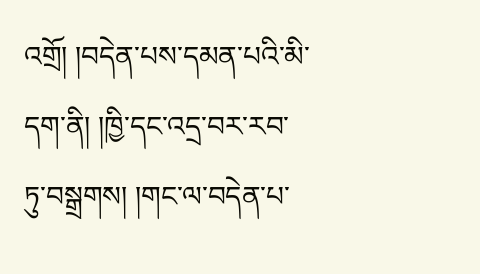འགྲོ། །བདེན་པས་དམན་པའི་མི་དག་ནི། །ཁྱི་དང་འདྲ་བར་རབ་ཏུ་བསྒྲགས། །གང་ལ་བདེན་པ་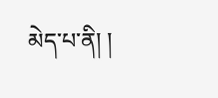མེད་པ་ནི། །